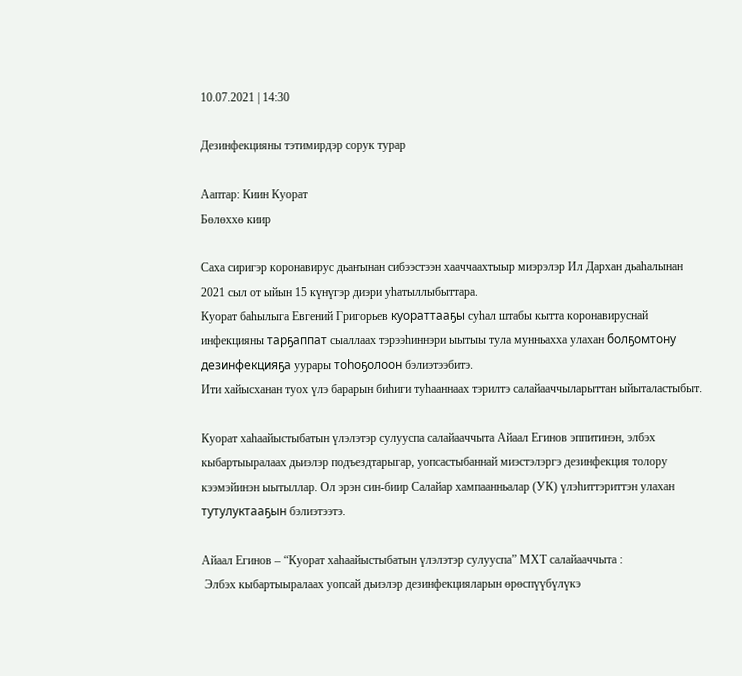10.07.2021 | 14:30

Дезинфекцияны тэтимирдэр сорук турар

Ааптар: Киин Куорат
Бөлөххө киир

Саха сиригэр коронавирус дьаҥынан сибээстээн хааччаахтыыр миэрэлэр Ил Дархан дьаһалынан 2021 сыл от ыйын 15 күнүгэр диэри уһатыллыбыттара.
Куорат баһылыга Евгений Григорьев куораттааҕы суһал штабы кытта коронавируснай инфекцияны тарҕаппат сыаллаах тэрээһиннэри ыытыы тула мунньахха улахан болҕомтону дезинфекцияҕа уурары тоһоҕолоон бэлиэтээбитэ.
Ити хайысханан туох үлэ барарын биһиги туһааннаах тэрилтэ салайааччыларыттан ыйыталастыбыт.

Куорат хаһаайыстыбатын үлэлэтэр сулууспа салайааччыта Айаал Егинов эппитинэн, элбэх кыбартыыралаах дьиэлэр подъездтарыгар, уопсастыбаннай миэстэлэргэ дезинфекция толору кээмэйинэн ыытыллар. Ол эрэн син-биир Салайар хампаанньалар (УК) үлэһиттэриттэн улахан тутулуктааҕын бэлиэтээтэ.

Айаал Егинов – “Куорат хаһаайыстыбатын үлэлэтэр сулууспа” МХТ салайааччыта :
 Элбэх кыбартыыралаах уопсай дьиэлэр дезинфекцияларын өрөспүүбүлүкэ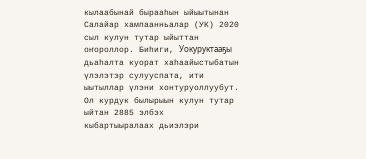кылаабынай бырааһын ыйыытынан Салайар хампаанньалар (УК) 2020 сыл кулун тутар ыйыттан оҥороллор. Биһиги, Уокуруктааҕы дьаһалта куорат хаһаайыстыбатын үлэлэтэр сулууспата, ити ыытыллар үлэни хонтуруоллуубут. Ол курдук былырыын кулун тутар ыйтан 2885 элбэх  кыбартыыралаах дьиэлэри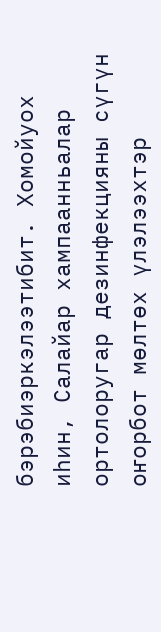бэрэбиэркэлээтибит. Хомойуох иһин, Салайар хампаанньалар ортолоругар дезинфекцияны сүгүн оҥорбот мөлтөх үлэлээхтэр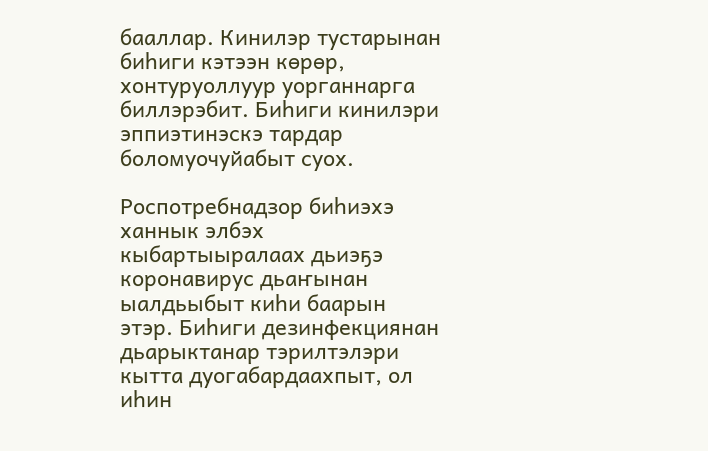бааллар. Кинилэр тустарынан биһиги кэтээн көрөр, хонтуруоллуур уорганнарга биллэрэбит. Биһиги кинилэри эппиэтинэскэ тардар боломуочуйабыт суох.

Роспотребнадзор биһиэхэ ханнык элбэх кыбартыыралаах дьиэҕэ коронавирус дьаҥынан ыалдьыбыт киһи баарын этэр. Биһиги дезинфекциянан дьарыктанар тэрилтэлэри кытта дуогабардаахпыт, ол иһин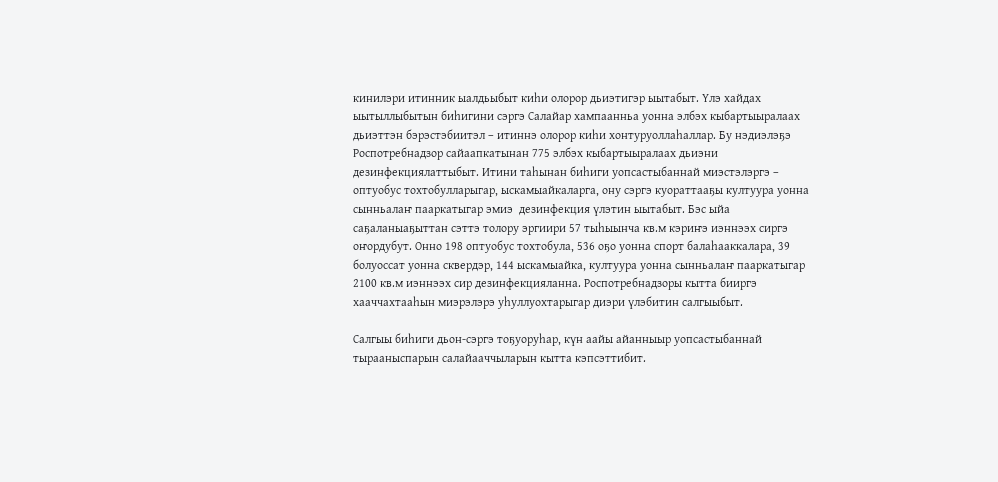кинилэри итинник ыалдьыбыт киһи олорор дьиэтигэр ыытабыт. Үлэ хайдах ыытыллыбытын биһигини сэргэ Салайар хампаанньа уонна элбэх кыбартыыралаах дьиэттэн бэрэстэбиитэл – итиннэ олорор киһи хонтуруоллаһаллар. Бу нэдиэлэҕэ Роспотребнадзор сайаапкатынан 775 элбэх кыбартыыралаах дьиэни дезинфекциялаттыбыт. Итини таһынан биһиги уопсастыбаннай миэстэлэргэ – оптуобус тохтобулларыгар, ыскамыайкаларга, ону сэргэ куораттааҕы култуура уонна сынньалаҥ пааркатыгар эмиэ  дезинфекция үлэтин ыытабыт. Бэс ыйа саҕаланыаҕыттан сэттэ толору эргиири 57 тыһыынча кв.м кэриҥэ иэннээх сиргэ оҥордубут. Онно 198 оптуобус тохтобула, 536 оҕо уонна спорт балаһааккалара, 39 болуоссат уонна сквердэр, 144 ыскамыайка, култуура уонна сынньалаҥ пааркатыгар 2100 кв.м иэннээх сир дезинфекцияланна. Роспотребнадзоры кытта бииргэ хааччахтааһын миэрэлэрэ уһуллуохтарыгар диэри үлэбитин салгыыбыт.

Салгыы биһиги дьон-сэргэ тоҕуоруһар, күн аайы айанныыр уопсастыбаннай тырааныспарын салайааччыларын кытта кэпсэттибит.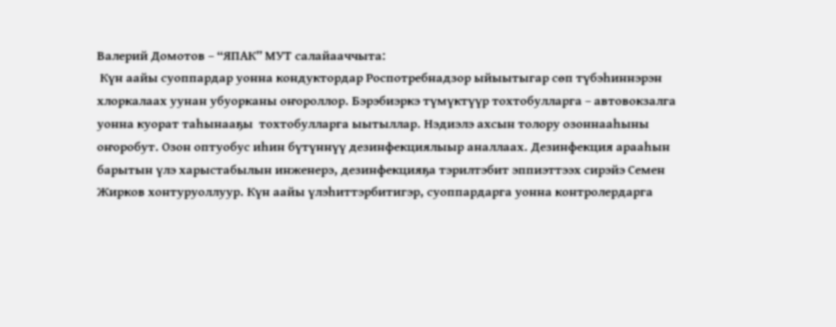Валерий Домотов – “ЯПАК” МУТ салайааччыта:
 Күн аайы суоппардар уонна кондуктордар Роспотребнадзор ыйыытыгар сөп түбэһиннэрэн хлоркалаах уунан убуорканы оҥороллор. Бэрэбиэркэ түмүктүүр тохтобулларга – автовокзалга уонна куорат таһынааҕы  тохтобулларга ыытыллар. Нэдиэлэ ахсын толору озоннааһыны оҥоробут. Озон оптуобус иһин бүтүннүү дезинфекциялыыр аналлаах. Дезинфекция арааһын барытын үлэ харыстабылын инженерэ, дезинфекцияҕа тэрилтэбит эппиэттээх сирэйэ Семен Жирков хонтуруоллуур. Күн аайы үлэһиттэрбитигэр, суоппардарга уонна контролердарга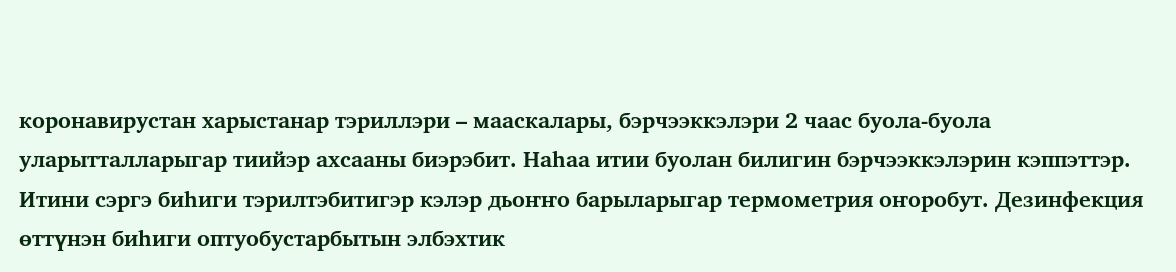коронавирустан харыстанар тэриллэри – мааскалары, бэрчээккэлэри 2 чаас буола-буола уларытталларыгар тиийэр ахсааны биэрэбит. Наһаа итии буолан билигин бэрчээккэлэрин кэппэттэр. Итини сэргэ биһиги тэрилтэбитигэр кэлэр дьоҥҥо барыларыгар термометрия оҥоробут. Дезинфекция өттүнэн биһиги оптуобустарбытын элбэхтик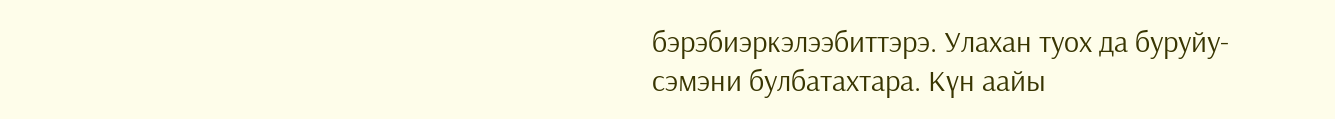бэрэбиэркэлээбиттэрэ. Улахан туох да буруйу-сэмэни булбатахтара. Күн аайы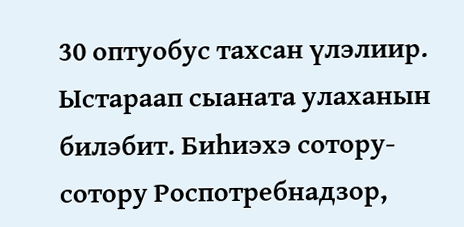30 оптуобус тахсан үлэлиир. Ыстараап сыаната улаханын билэбит. Биһиэхэ сотору-сотору Роспотребнадзор,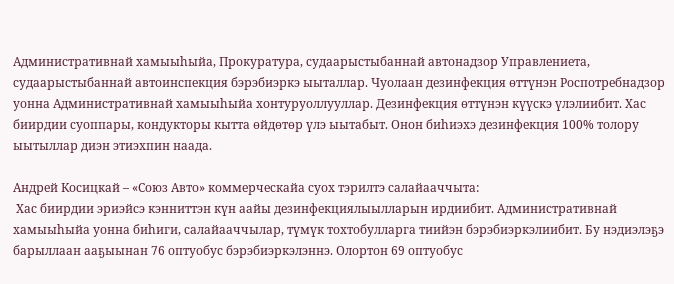Административнай хамыыһыйа, Прокуратура, судаарыстыбаннай автонадзор Управлениета, судаарыстыбаннай автоинспекция бэрэбиэркэ ыыталлар. Чуолаан дезинфекция өттүнэн Роспотребнадзор уонна Административнай хамыыһыйа хонтуруоллууллар. Дезинфекция өттүнэн күүскэ үлэлиибит. Хас биирдии суоппары, кондукторы кытта өйдөтөр үлэ ыытабыт. Онон биһиэхэ дезинфекция 100% толору  ыытыллар диэн этиэхпин наада.

Андрей Косицкай – «Союз Авто» коммерческайа суох тэрилтэ салайааччыта:
 Хас биирдии эриэйсэ кэнниттэн күн аайы дезинфекциялыылларын ирдиибит. Административнай хамыыһыйа уонна биһиги, салайааччылар, түмүк тохтобулларга тиийэн бэрэбиэркэлиибит. Бу нэдиэлэҕэ барыллаан ааҕыынан 76 оптуобус бэрэбиэркэлэннэ. Олортон 69 оптуобус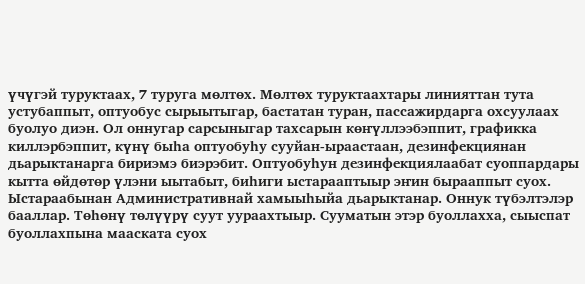үчүгэй туруктаах, 7 туруга мөлтөх. Мөлтөх туруктаахтары линияттан тута устубаппыт, оптуобус сырыытыгар, бастатан туран, пассажирдарга охсуулаах буолуо диэн. Ол оннугар сарсыныгар тахсарын көҥүллээбэппит, графикка киллэрбэппит, күнү быһа оптуобуһу сууйан-ыраастаан, дезинфекциянан дьарыктанарга бириэмэ биэрэбит. Оптуобуһун дезинфекциялаабат суоппардары кытта өйдөтөр үлэни ыытабыт, биһиги ыстарааптыыр эҥин бырааппыт суох. Ыстараабынан Административнай хамыыһыйа дьарыктанар. Оннук түбэлтэлэр бааллар. Төһөнү төлүүрү суут уураахтыыр. Сууматын этэр буоллахха, сыыспат буоллахпына мааската суох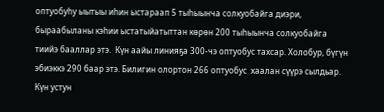оптуобуһу ыытыы иһин ыстараап 5 тыһыынча солкуобайга диэри, быраабыланы кэһии ыстатыйатыттан көрөн 200 тыһыынча солкуобайга тиийэ бааллар этэ.  Күн аайы линияҕа 300-чэ оптуобус тахсар. Холобур, бүгүн эбиэккэ 290 баар этэ. Билигин олортон 266 оптуобус  хаалан сүүрэ сылдьар. Күн устун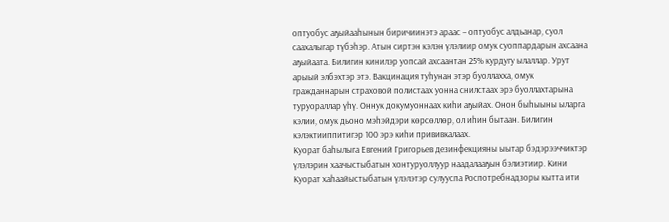оптуобус аҕыйааһынын биричиинэтэ араас – оптуобус алдьанар, суол саахалыгар түбэһэр. Атын сиртэн кэлэн үлэлиир омук суоппардарын ахсаана аҕыйаата. Билигин кинилэр уопсай ахсаантан 25% курдугу ылаллар. Урут арыый элбэхтэр этэ. Вакцинация туһунан этэр буоллахха, омук гражданнарын страховой полистаах уонна снилстаах эрэ буоллахтарына туруораллар үһү. Оннук докумуоннаах киһи аҕыйах. Онон быһыыны ыларга кэлии, омук дьоно мэһэйдэри көрсөллөр, ол иһин бытаан. Билигин кэлэктииппитигэр 100 эрэ киһи прививкалаах.
Куорат баһылыга Евгений Григорьев дезинфекцияны ыытар бэдэрээччиктэр үлэлэрин хаачыстыбатын хонтуруоллуур наадалааҕын бэлиэтиир. Кини Куорат хаһаайыстыбатын үлэлэтэр сулууспа Роспотребнадзоры кытта ити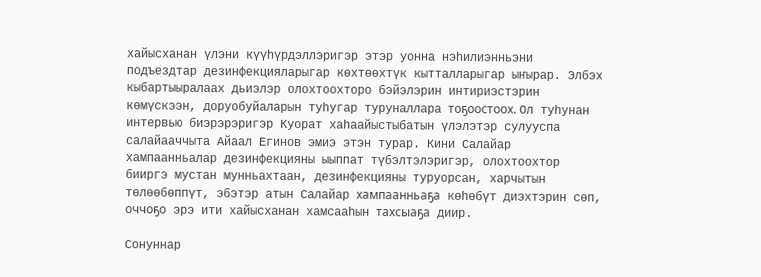хайысханан үлэни күүһүрдэллэригэр этэр уонна нэһилиэнньэни подъездтар дезинфекцияларыгар көхтөөхтүк кытталларыгар ыҥырар. Элбэх кыбартыыралаах дьиэлэр олохтоохторо бэйэлэрин интириэстэрин көмүскээн, доруобуйаларын туһугар туруналлара тоҕоостоох. Ол туһунан интервью биэрэрэригэр Куорат хаһаайыстыбатын үлэлэтэр сулууспа салайааччыта Айаал Егинов эмиэ этэн турар. Кини Салайар хампаанньалар дезинфекцияны ыыппат түбэлтэлэригэр, олохтоохтор бииргэ мустан мунньахтаан, дезинфекцияны туруорсан, харчытын төлөөбөппүт, эбэтэр атын Салайар хампаанньаҕа көһөбүт диэхтэрин сөп, оччоҕо эрэ ити хайысханан хамсааһын тахсыаҕа диир.

Сонуннар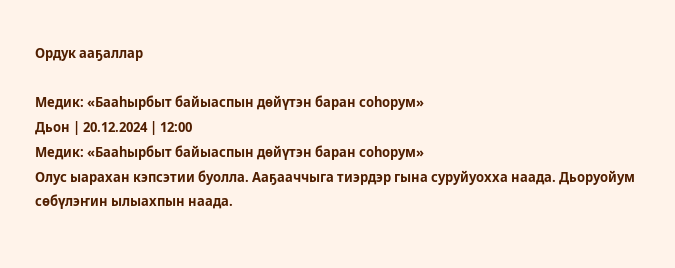Ордук ааҕаллар

Медик: «Бааһырбыт байыаспын дөйүтэн баран соһорум»
Дьон | 20.12.2024 | 12:00
Медик: «Бааһырбыт байыаспын дөйүтэн баран соһорум»
Олус ыарахан кэпсэтии буолла. Ааҕааччыга тиэрдэр гына суруйуохха наада. Дьоруойум сөбүлэҥин ылыахпын наада.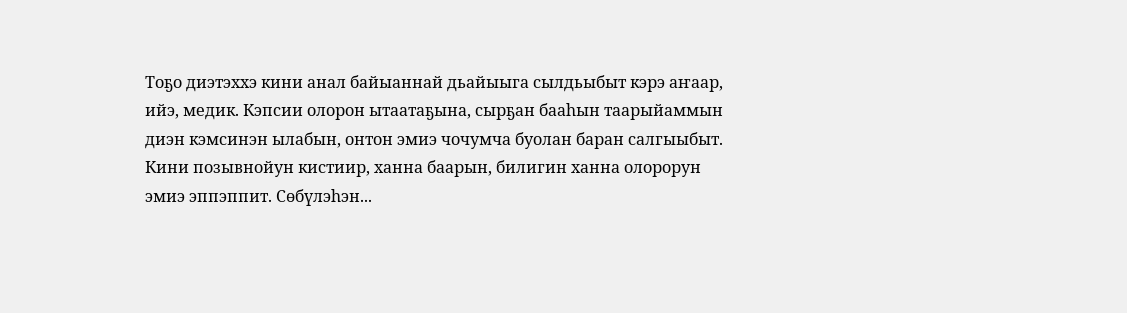Тоҕо диэтэххэ кини анал байыаннай дьайыыга сылдьыбыт кэрэ аҥаар,  ийэ, медик. Кэпсии олорон ытаатаҕына, сырҕан бааһын таарыйаммын диэн кэмсинэн ылабын, онтон эмиэ чочумча буолан баран салгыыбыт.   Кини позывнойун кистиир, ханна баарын, билигин ханна олорорун эмиэ эппэппит. Сөбүлэһэн...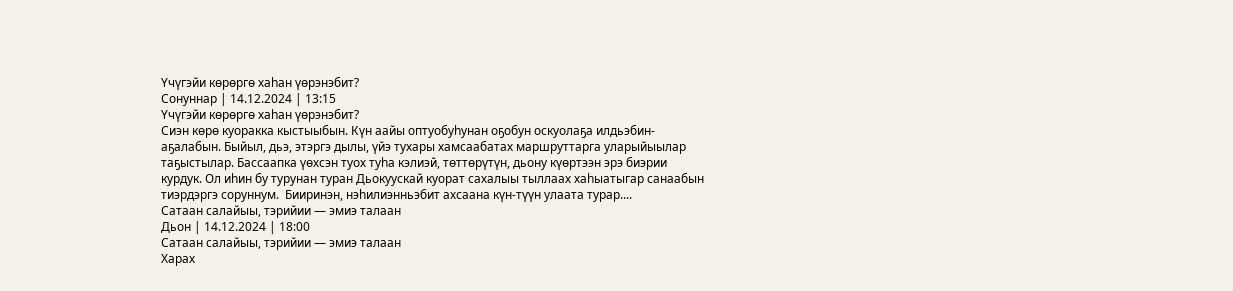Үчүгэйи көрөргө хаһан үөрэнэбит?
Сонуннар | 14.12.2024 | 13:15
Үчүгэйи көрөргө хаһан үөрэнэбит?
Сиэн көрө куоракка кыстыыбын. Күн аайы оптуобуһунан оҕобун оскуолаҕа илдьэбин-аҕалабын. Быйыл, дьэ, этэргэ дылы, үйэ тухары хамсаабатах маршруттарга уларыйыылар таҕыстылар. Бассаапка үөхсэн туох туһа кэлиэй, төттөрүтүн, дьону күөртээн эрэ биэрии курдук. Ол иһин бу турунан туран Дьокуускай куорат сахалыы тыллаах хаһыатыгар санаабын тиэрдэргэ соруннум.  Бииринэн, нэһилиэнньэбит ахсаана күн-түүн улаата турар....
Сатаан салайыы, тэрийии — эмиэ талаан
Дьон | 14.12.2024 | 18:00
Сатаан салайыы, тэрийии — эмиэ талаан
Харах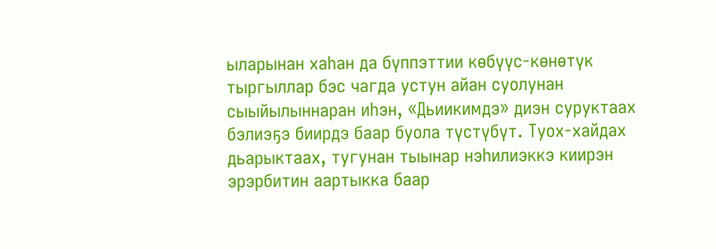ыларынан хаһан да бүппэттии көбүүс-көнөтүк тыргыллар бэс чагда устун айан суолунан сыыйылыннаран иһэн, «Дьиикимдэ» диэн суруктаах бэлиэҕэ биирдэ баар буола түстүбүт. Туох-хайдах дьарыктаах, тугунан тыынар нэһилиэккэ киирэн эрэрбитин аартыкка баар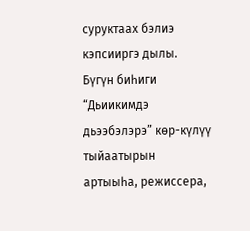суруктаах бэлиэ кэпсииргэ дылы.  Бүгүн биһиги “Дьиикимдэ дьээбэлэрэ” көр-күлүү тыйаатырын артыыһа, режиссера,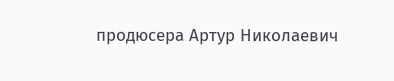продюсера Артур Николаевич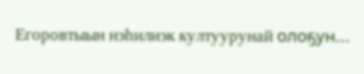Егоровтыын нэһилиэк култуурунай олоҕун...